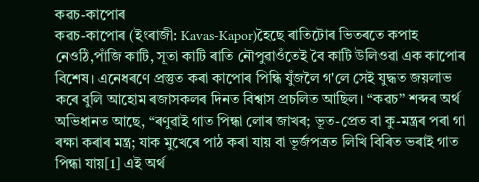কৱচ-কাপোৰ
কৱচ-কাপোৰ (ইংৰাজী: Kavas-Kapor)হৈছে ৰাতিটোৰ ভিতৰতে কপাহ নেওঠি,পাঁজি কাটি, সূতা কাটি ৰাতি নৌপুৱাওঁতেই বৈ কাটি উলিওৱা এক কাপোৰ বিশেষ। এনেধৰণে প্ৰস্তুত কৰা কাপোৰ পিন্ধি যুঁজলৈ গ'লে সেই যুদ্ধত জয়লাভ কৰে বুলি আহোম ৰজাসকলৰ দিনত বিশ্বাস প্ৰচলিত আছিল। “কৱচ’’ শব্দৰ অৰ্থ অভিধানত আছে, “ৰণুৱাই গাত পিন্ধা লোৰ জাখৰ; ভূত-প্ৰেত বা কু-মন্ত্ৰৰ পৰা গা ৰক্ষা কৰাৰ মন্ত্ৰ; যাক মুখেৰে পাঠ কৰা যায় বা ভূৰ্জপত্ৰত লিখি বিৰিত ভৰাই গাত পিন্ধা যায়[1] এই অৰ্থ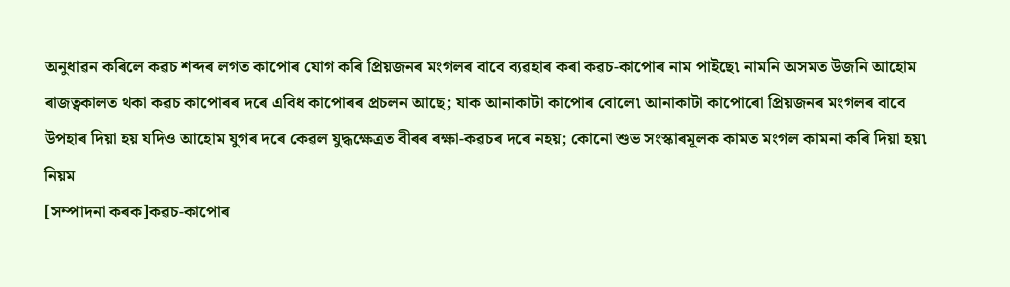অনুধাৱন কৰিলে কৱচ শব্দৰ লগত কাপোৰ যোগ কৰি প্ৰিয়জনৰ মংগলৰ বাবে ব্যৱহাৰ কৰা কৱচ-কাপোৰ নাম পাইছে৷ নামনি অসমত উজনি আহোম ৰাজত্বকালত থকা কৱচ কাপোৰৰ দৰে এবিধ কাপোৰৰ প্ৰচলন আছে; যাক আনাকাটা কাপোৰ বোলে৷ আনাকাটা কাপোৰো প্ৰিয়জনৰ মংগলৰ বাবে উপহাৰ দিয়া হয় যদিও আহোম যুগৰ দৰে কেৱল যুদ্ধক্ষেত্ৰত বীৰৰ ৰক্ষা-কৱচৰ দৰে নহয়; কোনো শুভ সংস্কাৰমূলক কামত মংগল কামনা কৰি দিয়া হয়৷
নিয়ম
[সম্পাদনা কৰক]কৱচ-কাপোৰ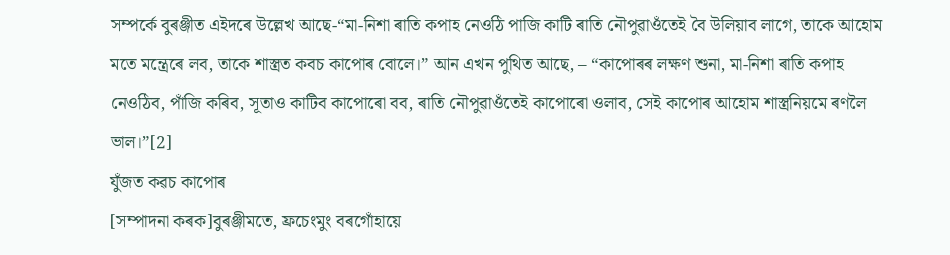সম্পৰ্কে বুৰঞ্জীত এইদৰে উল্লেখ আছে-“মা-নিশা ৰাতি কপাহ নেওঠি পাজি কাটি ৰাতি নৌপুৱাওঁতেই বৈ উলিয়াব লাগে, তাকে আহোম মতে মন্ত্ৰেৰে লব, তাকে শাস্ত্ৰত কবচ কাপোৰ বোলে।” আন এখন পুথিত আছে, – “কাপোৰৰ লক্ষণ শুনা, মা-নিশা ৰাতি কপাহ নেওঠিব, পাঁজি কৰিব, সূতাও কাটিব কাপোৰো বব, ৰাতি নৌপুৱাওঁতেই কাপোৰো ওলাব, সেই কাপোৰ আহোম শাস্ত্ৰনিয়মে ৰণলৈ ভাল।”[2]
যুঁজত কৱচ কাপোৰ
[সম্পাদনা কৰক]বুৰঞ্জীমতে, ফ্ৰচেংমুং বৰগোঁহায়ে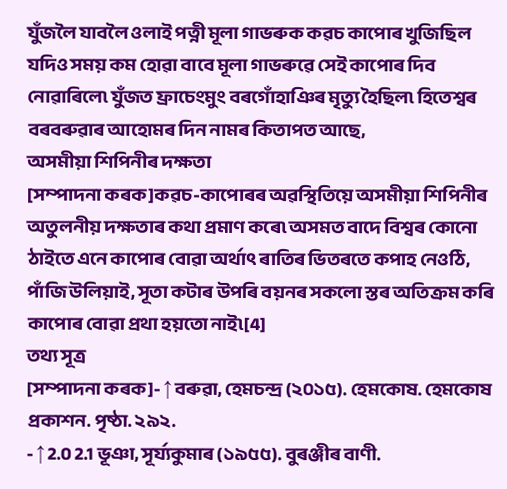যুঁজলৈ যাবলৈ ওলাই পত্নী মূলা গাভৰুক কৱচ কাপোৰ খুজিছিল যদিও সময় কম হোৱা বাবে মূলা গাভৰুৱে সেই কাপোৰ দিব নোৱাৰিলে৷ যুঁজত ফ্ৰাচেংমুং বৰগোঁহাঞিৰ মৃত্যু হৈছিল৷ হিতেশ্বৰ বৰবৰুৱাৰ আহোমৰ দিন নামৰ কিতাপত আছে,
অসমীয়া শিপিনীৰ দক্ষতা
[সম্পাদনা কৰক]কৱচ-কাপোৰৰ অৱস্থিতিয়ে অসমীয়া শিপিনীৰ অতুলনীয় দক্ষতাৰ কথা প্ৰমাণ কৰে৷ অসমত বাদে বিশ্বৰ কোনো ঠাইতে এনে কাপোৰ বোৱা অৰ্থাৎ ৰাতিৰ ভিতৰতে কপাহ নেওঠি, পাঁজি উলিয়াই, সূতা কটাৰ উপৰি বয়নৰ সকলো স্তৰ অতিক্ৰম কৰি কাপোৰ বোৱা প্ৰথা হয়তো নাই৷[4]
তথ্য সূত্ৰ
[সম্পাদনা কৰক]- ↑ বৰুৱা, হেমচন্দ্ৰ (২০১৫). হেমকোষ. হেমকোষ প্ৰকাশন. পৃষ্ঠা. ২৯২.
- ↑ 2.0 2.1 ভূঞা, সূৰ্য্যকুমাৰ (১৯৫৫). বুৰঞ্জীৰ বাণী.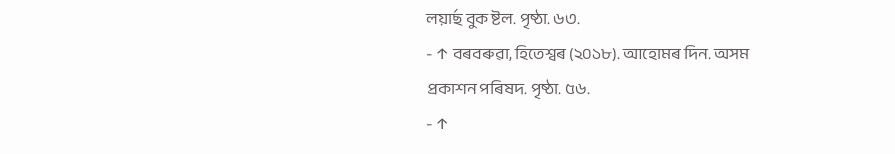লয়াৰ্ছ বুক ষ্টল. পৃষ্ঠা. ৬৩.
- ↑ বৰবৰুৱা, হিতেশ্বৰ (২০১৮). আহোমৰ দিন. অসম প্ৰকাশন পৰিষদ. পৃষ্ঠা. ৫৬.
- ↑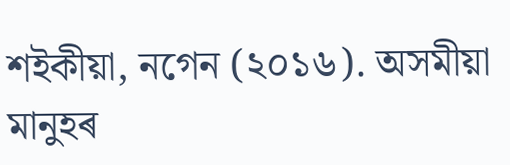শইকীয়া, নগেন (২০১৬). অসমীয়া মানুহৰ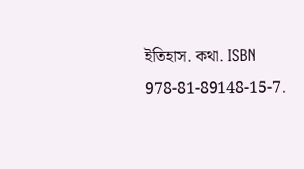ইতিহাস. কথা. ISBN 978-81-89148-15-7.